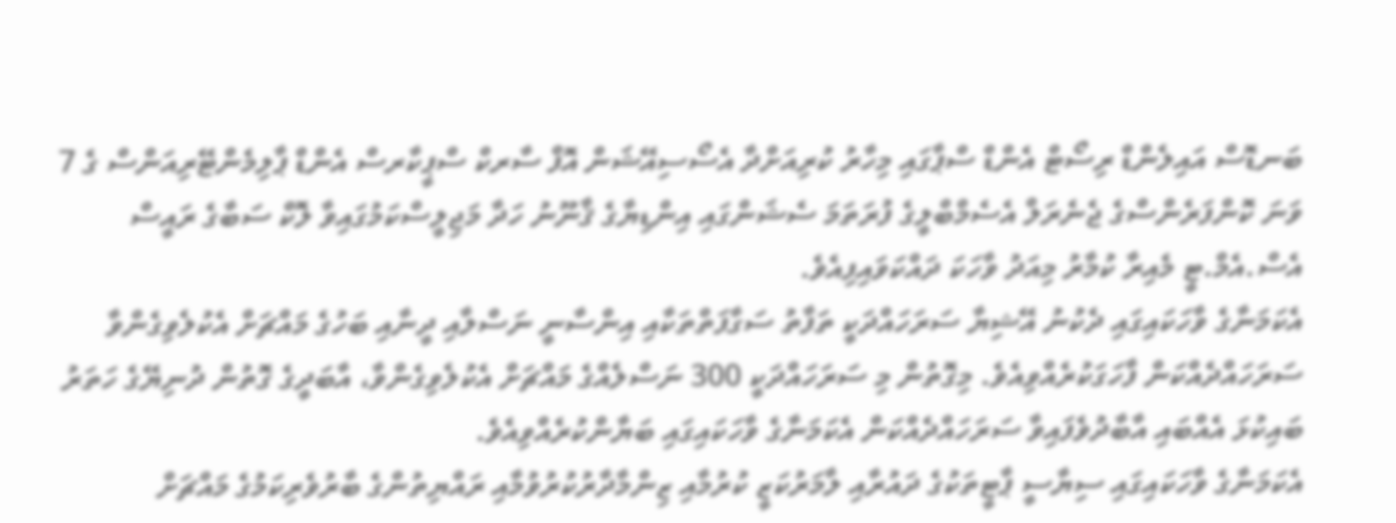ބަނޑޮސް އައިލެންޑް ރިސޯޓް އެންޑް ސްޕާގައި މިހާރު ކުރިއަށްދާ އެސޯސިއޭޝަން އޮފް ސާރކް ސްޕީކާރސް އެންޑް ޕާލިމެންޓޭރިއަންސް ގެ 7 ވަނަ ކޮންފަރެންސްގެ ޖެނެރަލް އެސެމްބްލީގެ ފުރަތަމަ ސެޝަންގައި އިންޑިޔާގެ ޤާނޫނު ހަދާ މަޖިލީސްކަމުގައިވާ ލޮކް ސަބާގެ ރައީސް އެސް.އެމް.ޓީ މެއިރާ ކުމާރު މިއަދު ވާހަކަ ދައްކަވައިފިއެވެ.
އެކަމަނާގެ ވާހަކައިގައި ދެކުނު އޭޝިޔާ ސަރަހައްދަކީ ތަފާތު ސަގާފަތްތަކާއި އިންސާނީ ނަސްލާއި ދީނާއި ބަހުގެ މައްޗަށް އެކުލެވިގެންވާ ސަރަހައްދެއްކަން ފާހަގަކުރެއްވިއެވެ. މިގޮތުން މި ސަރަހައްދަކީ 300 ނަސްލެއްގެ މައްޗަށް އެކުލެވިގެންވާ، އާބަދީގެ ގޮތުން ދުނިޔޭގެ ހަތަރު ބައިކުޅަ އެއްބައި އާބާދުވެފައިވާ ސަރަހައްދެއްކަން އެކަމަނާގެ ވާހަކައިގައި ބަޔާންކުރެއްވިއެވެ.
އެކަމަނާގެ ވާހަކައިގައި ސިޔާސީ ޕާޓީތަކުގެ ދައުރާއި ލާމަރުކަޒީ ކުރުމާއި ޒިންމާދާރުކުރުވުމާއި ރައްޔިތުންގެ ބާރުވެރިކަމުގެ މައްޗަށް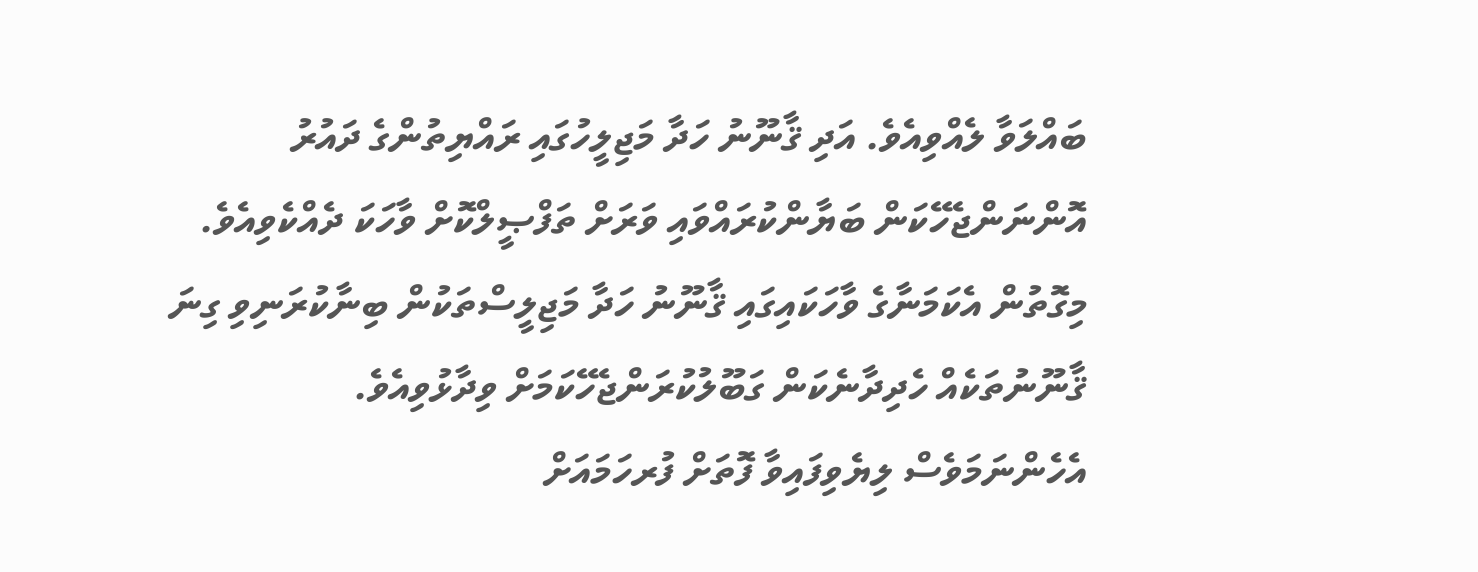ބައްލަވާ ލެއްވިއެވެ. އަދި ޤާނޫނު ހަދާ މަޖިލީހުގައި ރައްޔިތުންގެ ދައުރު އޮންނަންޖެހޭކަން ބަޔާންކުރައްވައި ވަރަށް ތަފްޞީލްކޮށް ވާހަކަ ދެއްކެވިއެވެ.
މިގޮތުން އެކަމަނާގެ ވާހަކައިގައި ޤާނޫނު ހަދާ މަޖިލީސްތަކުން ބިނާކުރަނިވި ގިނަ ޤާނޫނުތަކެއް ހެދިދާނެކަން ގަބޫލުކުރަންޖެހޭކަމަށް ވިދާޅުވިއެވެ. އެހެންނަމަވެސް ލިޔެވިފައިވާ ފޮތަށް ފުރހަމައަށް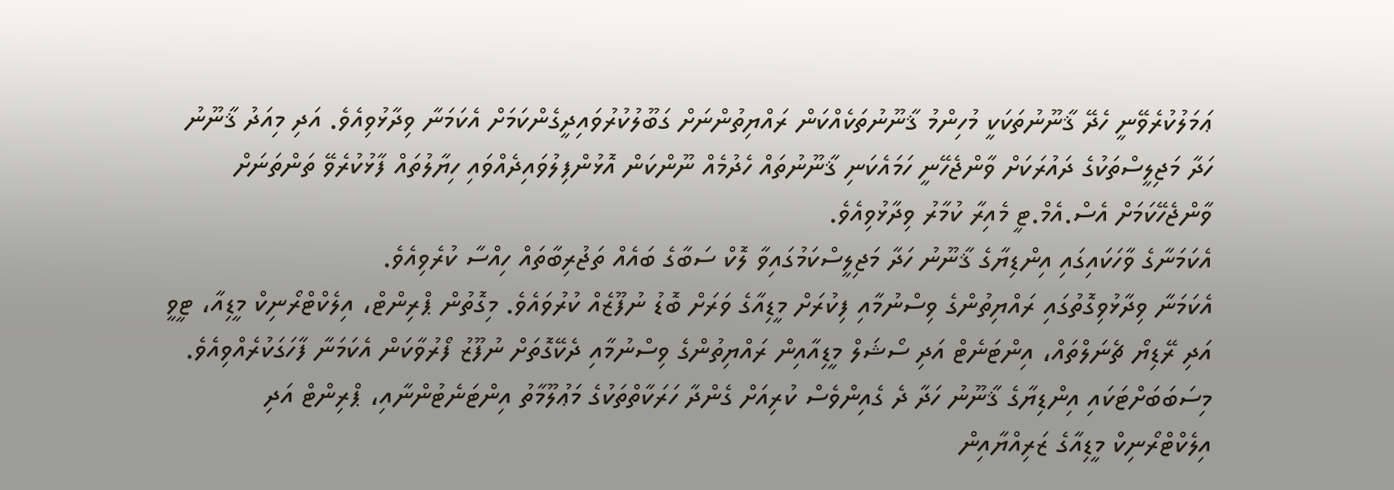ޢަމަލުކުރެވޭނީ ހެދޭ ޤާނޫނުތަކަކީ މުހިންމު ޤާނޫނުތަކެއްކަން ރައްޔިތުންނަށް ގަބޫލުކުރުވައިދީގެންކަމަށް އެކަމަނާ ވިދާޅުވިއެވެ. އަދި މިއަދު ޤާނޫނު ހަދާ މަޖިލީސްތަކުގެ ދައުރަކަށް ވާންޖެހޭނީ ހަމައެކަނި ޤާނޫނުތައް ހެދުމެއް ނޫންކަން އޮޅުންފިލުވައިދެއްވައި ހިޔާލުތައް ފާޅުކުރެވޭ ތަންތަނަށް ވާންޖެހޭކަމަށް އެސް.އެމް.ޓީ މެއިރާ ކުމާރު ވިދާޅުވިއެވެ.
އެކަމަނާގެ ވާހަކައިގައި އިންޑިޔާގެ ޤާނޫނު ހަދާ މަޖިލީސްކަމުގައިވާ ލޮކް ސަބާގެ ބައެއް ތަޖުރިބާތައް ހިއްސާ ކުރެވިއެވެ.
އެކަމަނާ ވިދާޅުވިގޮތުގައި ރައްޔިތުންގެ ވިސްނުމާއި ފިކުރަށް މީޑިއާގެ ވަރަށް ބޮޑު ނުފޫޒެއް ކުރުވައެވެ. މިގޮތުން ޕްރިންޓް، އިލެކްޓްރޯނިކް މީޑިއާ، ޓީވީ އަދި ރޭޑިޔޯ ޗެނަލްތައް، އިންޓަނެޓް އަދި ސޯޝަލް މީޑިއާއިން ރައްޔިތުންގެ ވިސްނުމާއި ދެކޭގޮތަށް ނުފޫޒު ފޯރުވާކަން އެކަމަނާ ފާހަގަކުރެއްވިއެވެ. މިސަބަބަށްޓަކައި އިންޑިޔާގެ ޤާނޫނު ހަދާ ދެ ގެއިންވެސް ކުރިއަށް ގެންދާ ހަރަކާތްތަކުގެ މަޢުލޫމާތު އިންޓަނެޓުންނާއި، ޕްރިންޓް އަދި އިލެކްޓްރޯނިކް މީޑިއާގެ ޒަރިއްޔާއިން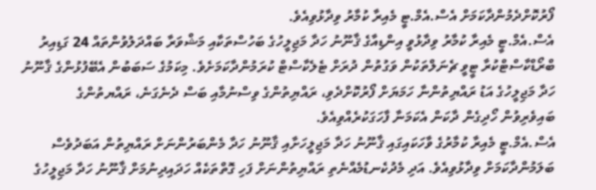ފޯރުކޮށްދެމުންދާކަމަށް އެސް.އެމް.ޓީ މެއިރާ ކުމާރު ވިދާޅުވިއެވެ.
އެސް.އެމް.ޓީ މެއިރާ ކުމާރު ވިދާޅުވީ އިންޑިއާގެ ޤާނޫނު ހަދާ މަޖިލީހުގެ ބަހުސްތަކާއި މަޝްވަރާ ބައްދަލުވުންތައް 24 ގަޑިއިރު ބްރޯޑްކާސްޓްކުރާ ޓީވީ ޗެނަލްތަކުން ވަގުތުން ދުރަށް ޓެލެކާސްޓް ކުރަމުންދާކަމަށެވެ. މިކަމުގެ ސަބަބުން އެބޭފުޅުންގެ ޤާނޫނު ހަދާ މަޖިލީހުގެ އަޑު ރައްޔިތުންނާ ހަމަޔަށް ފޯރުކޮށްދެވި، ރައްޔިތުންގެ ވިސްނުމާއި ބަސް ދެނެގަނެ، ރައްޔތުންގެ ބައިވެރިވުން ހޯދިގެން ދާކަން އެކަމަނާ ފާހަގަކުރެއްވިއެވެ.
އެސް.އެމް.ޓީ މެއިރާ ކުމާރުގެ ވާހަކައިގައި ޤާނޫނު ހަދާ މަޖިލީހަށާއި ޤާނޫނު ހަދާ މެންބަރުންނަށް ރައްޔިތުން އަބަދުވެސް ބަލަމުންދާކަމަށް ވިދާޅުވިއެވެ. އަދި މެދުކެނޑުމެއްނެތި ރައްޔިތުންނަށް ފަހި ގޮތްތަކެއް ހަދައިދިނުމަށް ޤާނޫނު ހަދާ މަޖިލީހުގެ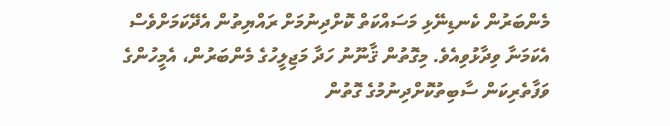މެންބަރުން ކެނޑިނޭޅި މަސައްކަތް ކޮށްދިނުމަށް ރައްޔިތުން އެދޭކަމަށްވެސް އެކަމަނާ ވިދާޅުވިއެވެ. މިގޮތުން ޤާނޫނު ހަދާ މަޖިލީހުގެ މެންބަރުން، އެމީހުންގެ ވަފާތެރިކަން ސާބިތުކޮށްދިނުމުގެ ގޮތުން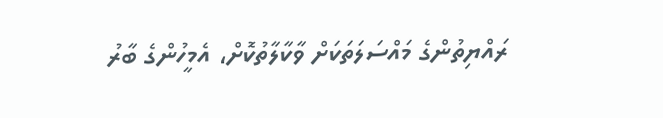ރައްޔިތުންގެ މައްސަލަތަކަށް ވާކާލާތުކޮށް، އެމީހުންގެ ބާރު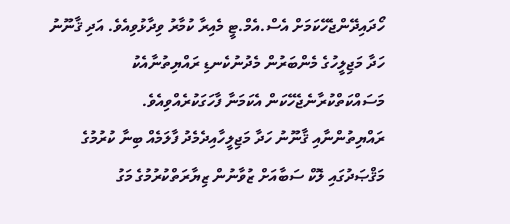ހޯދައިދޭންޖެހޭކަމަށް އެސް.އެމް.ޓީ މެއިރާ ކުމާރު ވިދާޅުވިއެވެ. އަދި ޤާނޫނު ހަދާ މަޖިލީހުގެ މެންބަރުން މެދުނުކެނޑި ރައްޔިތުނާއެކު މަސައްކަތްކުރާނެޖެހޭކަން އެކަމަނާ ފާހަގަކުރެއްވިއެވެ.
ރައްޔިތުންނާއި ޤާނޫނު ހަދާ މަޖިލީހާއިދެމެދު ފާލަމެއް ބިނާ ކުރުމުގެ މަޤްޞަދުގައި ލޮކް ސަބާއަށް ޒުވާނުން ޒިޔާރަތްކުރުމުގެ މަގު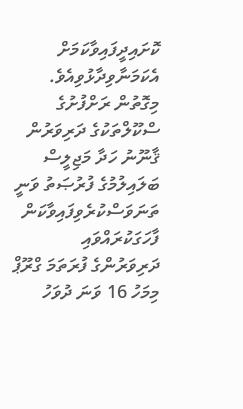ކޮށައިދީފައިވާކަމަށް އެކަމަނާވިދާޅުވިއެވެ. މިގޮތުން ރަށްފުށުގެ ސްކޫލްތަކުގެ ދަރިވަރުން ޤާނޫނު ހަދާ މަޖިލީސް ބަލައިލުމުގެ ފުރުޞަތު ވަނީ ތަނަވަސްކުރެވިފައިވާކަން ފާހަގަކުރައްވައި ދަރިވަރުންގެ ފުރަތަމަ ގްރޫޕް މިމަހު 16 ވަނަ ދުވަހު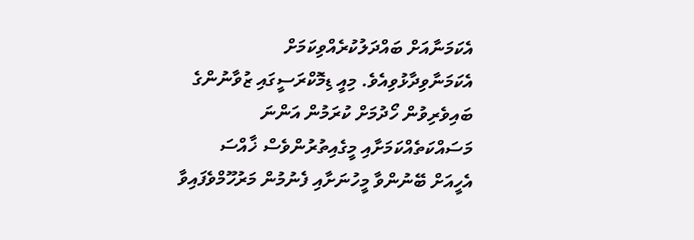އެކަމަނާއަށް ބައްދަލުކުރެއްވިކަމަށް އެކަމަނާވިދާޅުވިއެވެ. މިއީ ޑިމޮކްރަސީގައި ޒުވާނުންގެ ބައިވެރިވުން ހޯދުމަށް ކުރަމުން އަންނަ މަސައްކަތެއްކަމަށާއި މީގެއިތުރުންވެސް ޚާއްސަ އެހީއަށް ބޭނުންވާ މީހުނަށާއި ފެނުމުން މަރުހޫމްވެފައިވާ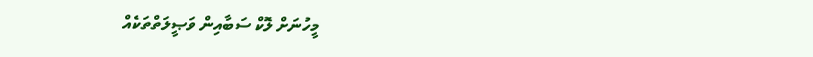މީހުނަށް ލޮކް ސަބާއިން ވަޞީލަތްތަކެއް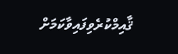ޤާއިމްކުރެވިފައިވާކަމަށް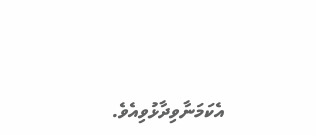އެކަމަނާވިދާޅުވިއެވެ.